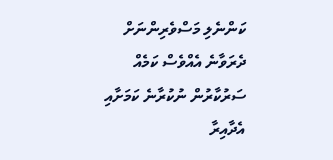ކަންނެލި މަސްވެރިންނަށް ދެރަވާނެ އެއްވެސް ކަމެއް ސަރުކާރުން ނުކުރާނެ ކަމަށާއި އެދާއިރާ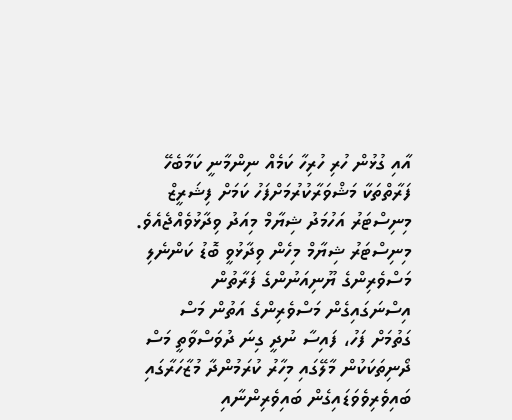އާއި ގުޅުން ހުރި ހުރިހާ ކަމެއް ނިންމާނީ ކަމާބެހޭ ފަރާތްތަކާ މަޝްވަރާކުރުމަށްފަހު ކަމަށް ފިޝަރީޒް މިނިސްޓަރު އަހުމަދު ޝިޔާމް މިއަދު ވިދާޅުވެއްޖެއެވެ.
މިނިސްޓަރު ޝިޔާމް މިހެން ވިދާޅުވީ ބޮޑު ކަންނެލި މަސްވެރިންގެ ޔޫނިއަނުންގެ ފަރާތުން އިސްނަގައިގެން މަސްވެރިންގެ އަތުން މަސް ގަތުމަށް ފަހު، ފައިސާ ނުދީ ގިނަ ދުވަސްވާތީ މަސް ދޯނިތަކަކުން މާލޭގައި މިހާރު ކުރަމުންދާ މުޒާހަރާގައި ބައިވެރިވެވަޑައިގެން ބައިވެރިންނާއި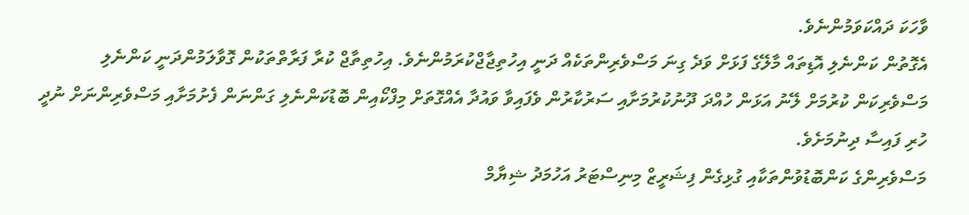ވާހަކަ ދައްކަވަމުންނެވެ.
އެގޮތުން ކަންނެލި އޮޑިތައް މާލޭގެ ފަޅަށް ވަދެ ގިނަ މަސްވެރިންތަކެއް ދަނީ އިހުތިޖާޖްކުރަމުންނެވެ. އިހުތިތާޖް ކުރާ ފަރާތްތަކުން ގޮވާލަމުންދަނީ ކަންނެލި މަސްވެރިކަން ކުރުމަށް ލޭނު އަޅަން ހުއްދަ ދޫނުކުރުމަށާއި ސަރުކާރުން ވެފައިވާ ވައުދާ އެއްގޮތަށް މިފްކޯއިން ބޮޑުކަންނެލި ގަންނަން ފެށުމަށާއި މަސްވެރިންނަށް ނުދީ ހުރި ފައިސާ ދިނުމަށެވެ.
މަސްވެރިންގެ ކަންބޮޑުވުންތަކާއި ގުޅިގެން ފިޝަރީޒް މިނިސްޓަރު އަހުމަދު ޝިޔާމް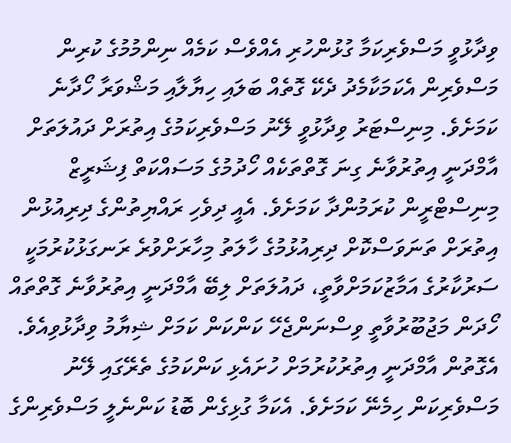ވިދާޅުވީ މަސްވެރިކަމާ ގުޅުންހުރި އެއްވެސް ކަމެއް ނިންމުމުގެ ކުރިން މަސްވެރިން އެކަމަކާމެދު ދެކޭ ގޮތެއް ބަލައި ހިޔާލާއި މަޝްވަރާ ހޯދާނެ ކަމަށެވެ. މިނިސްޓަރު ވިދާޅުވީ ލޭނު މަސްވެރިކަމުގެ އިތުރަށް ދައުލަތަށް އާމްދަނީ އިތުރުވާނެ ގިނަ ގޮތްތަކެއް ހޯދުމުގެ މަސައްކަތް ފިޝަރީޒް މިނިސްޓްރީން ކުރަމުންދާ ކަމަށެވެ. އެއީ ދިވެހި ރައްޔިތުންގެ ދިރިއުޅުން އިތުރަށް ތަނަވަސްކޮށް ދިރިއުޅުމުގެ ހާލަތު މިހާރަށްވުރެ ރަނގަޅުކުރުމަކީ ސަރުކާރުގެ އަމާޒުކަމަށްވާތީ، ދައުލަތަށް ލިބޭ އާމްދަނީ އިތުރުވާނެ ގޮތްތައް ހޯދަން މަޖުބޫރުވާތީ ވިސްނަންޖެހޭ ކަންކަން ކަމަށް ޝިޔާމު ވިދާޅުވިއެވެ.
އެގޮތުން އާމްދަނީ އިތުރުކުރުމަށް ހުށައެޅި ކަންކަމުގެ ތެރޭގައި ލޭނު މަސްވެރިކަން ހިމެނޭ ކަމަށެވެ. އެކަމާ ގުޅިގެން ބޮޑު ކަންނެލީ މަސްވެރިންގެ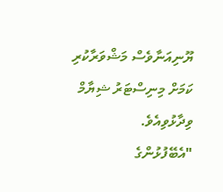ޔޫނިއަނާވެސް މަޝްވަރާކުރި ކަމަށް މިނިސްޓަރު ޝިޔާމް ވިދާޅުވިއެވެ.
"އެބޭފުޅުންގެ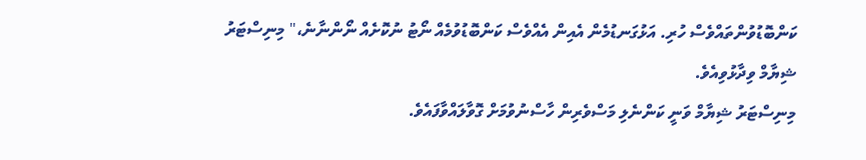ކަންބޮޑުވުންތައްވެސް ހުރި. އަޅުގަނޑުމެން އެއިން އެއްވެސް ކަންބޮޑުވުމެއް ނޯޓު ނުކޮށެއް ނޯންނާނެ،" މިނިސްޓަރު ޝިޔާމް ވިދާޅުވިއެވެ.
މިނިސްޓަރު ޝިޔާމް ވަނީ ކަންނެލި މަސްވެރިން ހާސްނުވުމަށް ގޮވާލައްވާފައެވެ.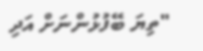"ތިޔަ ބޭފުޅުންނަށް އަދި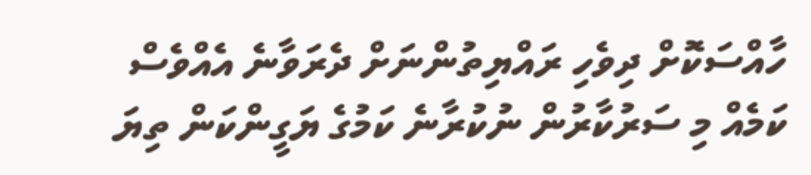ހާއްސަކޮށް ދިވެހި ރައްޔިތުންނަށް ދެރަވާނެ އެއްވެސް ކަމެއް މި ސަރުކާރުން ނުކުރާނެ ކަމުގެ ޔަގީންކަން ތިޔަ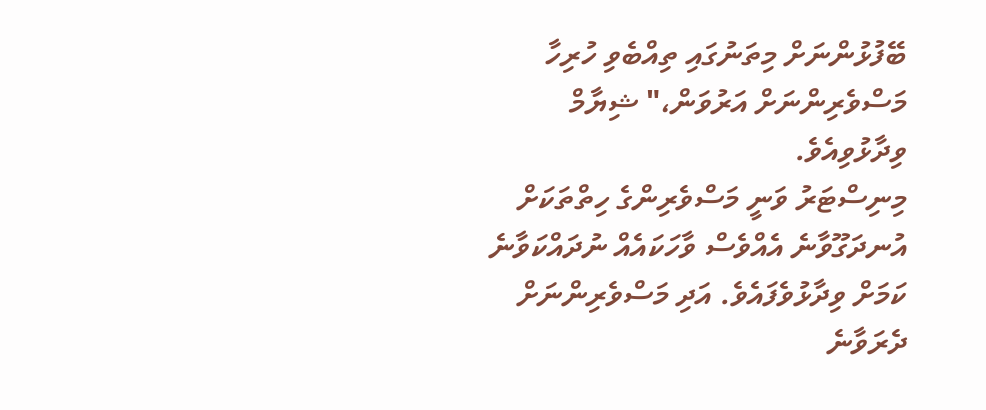ބޭފުޅުންނަށް މިތަނުގައި ތިއްބެވި ހުރިހާ މަސްވެރިންނަށް އަރުވަން،" ޝިޔާމް ވިދާޅުވިއެވެ.
މިނިސްޓަރު ވަނީ މަސްވެރިންގެ ހިތްތަކަށް އުނދަގޫވާނެ އެއްވެސް ވާހަކައެއް ނުދައްކަވާނެ ކަމަށް ވިދާޅުވެފައެވެ. އަދި މަސްވެރިންނަށް ދެރަވާނެ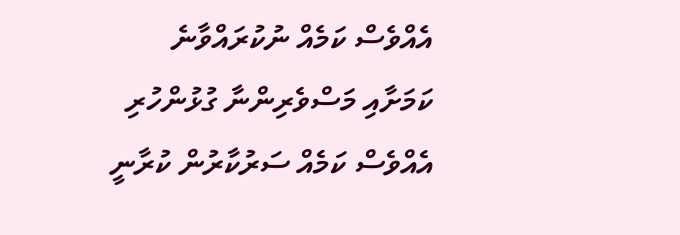އެއްވެސް ކަމެއް ނުކުރައްވާނެ ކަމަށާއި މަސްވެރިންނާ ގުޅުންހުރި އެއްވެސް ކަމެއް ސަރުކާރުން ކުރާނީ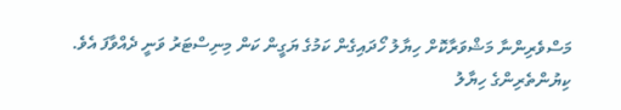މަސްވެރިންނާ މަޝްވަރާކޮށް ހިޔާލު ހޯދައިގެން ކަމުގެ ޔަގީން ކަން މިނިސްޓަރު ވަނީ ދެއްވާފަ އެވެ.
ކިޔުންތެރިންގެ ހިޔާލު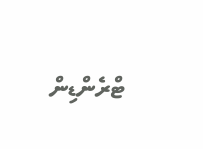ޓްރެންޑިން